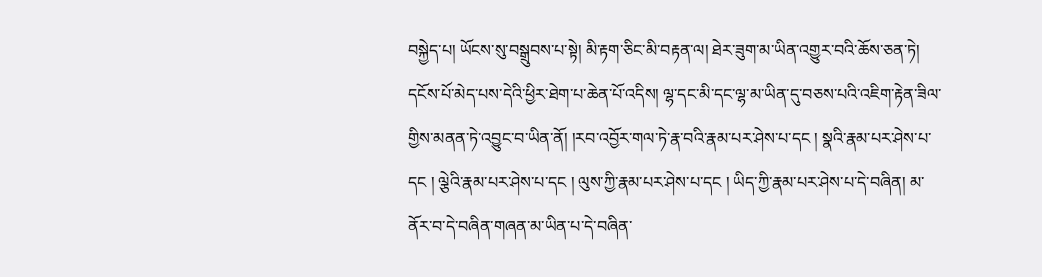བསྐྱེད་པ། ཡོངས་སུ་བསྒྲུབས་པ་སྟེ། མི་རྟག་ཅིང་མི་བརྟན་ལ། ཐེར་ཟུག་མ་ཡིན་འགྱུར་བའི་ཆོས་ཅན་ཏེ། དངོས་པོ་མེད་པས་དེའི་ཕྱིར་ཐེག་པ་ཆེན་པོ་འདིས། ལྷ་དང་མི་དང་ལྷ་མ་ཡིན་དུ་བཅས་པའི་འཇིག་རྟེན་ཟིལ་གྱིས་མནན་ཏེ་འབྱུང་བ་ཡིན་ནོ། །རབ་འབྱོར་གལ་ཏེ་རྣ་བའི་རྣམ་པར་ཤེས་པ་དང ། སྣའི་རྣམ་པར་ཤེས་པ་དང ། ལྕེའི་རྣམ་པར་ཤེས་པ་དང ། ལུས་ཀྱི་རྣམ་པར་ཤེས་པ་དང ། ཡིད་ཀྱི་རྣམ་པར་ཤེས་པ་དེ་བཞིན། མ་ནོར་བ་དེ་བཞིན་གཞན་མ་ཡིན་པ་དེ་བཞིན་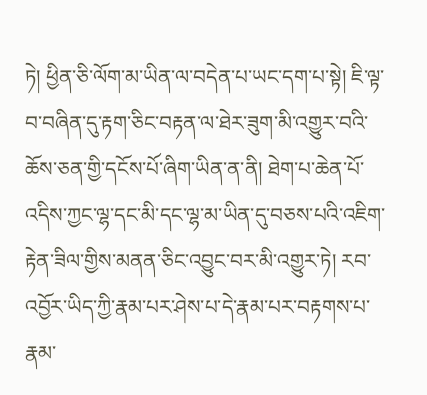ཏེ། ཕྱིན་ཅི་ལོག་མ་ཡིན་ལ་བདེན་པ་ཡང་དག་པ་སྟེ། ཇི་ལྟ་བ་བཞིན་དུ་རྟག་ཅིང་བརྟན་ལ་ཐེར་ཟུག་མི་འགྱུར་བའི་ཆོས་ཅན་གྱི་དངོས་པོ་ཞིག་ཡིན་ན་ནི། ཐེག་པ་ཆེན་པོ་འདིས་ཀྱང་ལྷ་དང་མི་དང་ལྷ་མ་ཡིན་དུ་བཅས་པའི་འཇིག་རྟེན་ཟིལ་གྱིས་མནན་ཅིང་འབྱུང་བར་མི་འགྱུར་ཏེ། རབ་འབྱོར་ཡིད་ཀྱི་རྣམ་པར་ཤེས་པ་དེ་རྣམ་པར་བརྟགས་པ་རྣམ་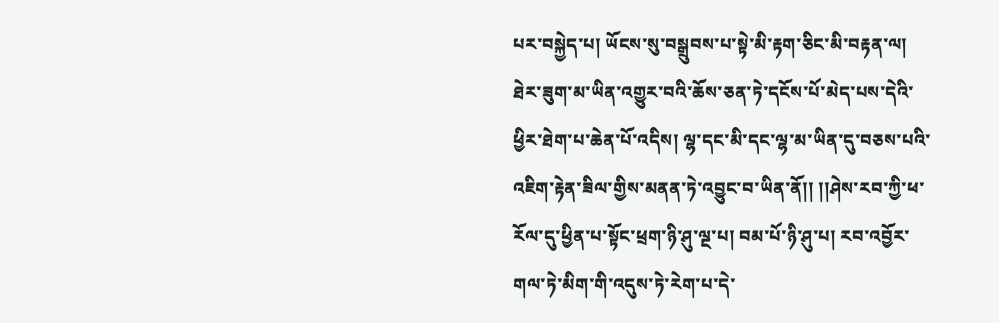པར་བསྐྱེད་པ། ཡོངས་སུ་བསྒྲུབས་པ་སྟེ་མི་རྟག་ཅིང་མི་བརྟན་ལ། ཐེར་ཟུག་མ་ཡིན་འགྱུར་བའི་ཆོས་ཅན་ཏེ་དངོས་པོ་མེད་པས་དེའི་ཕྱིར་ཐེག་པ་ཆེན་པོ་འདིས། ལྷ་དང་མི་དང་ལྷ་མ་ཡིན་དུ་བཅས་པའི་འཇིག་རྟེན་ཟིལ་གྱིས་མནན་ཏེ་འབྱུང་བ་ཡིན་ནོ།། །།ཤེས་རབ་ཀྱི་ཕ་རོལ་དུ་ཕྱིན་པ་སྟོང་ཕྲག་ཉི་ཤུ་ལྔ་པ། བམ་པོ་ཉི་ཤུ་པ། རབ་འབྱོར་གལ་ཏེ་མིག་གི་འདུས་ཏེ་རེག་པ་དེ་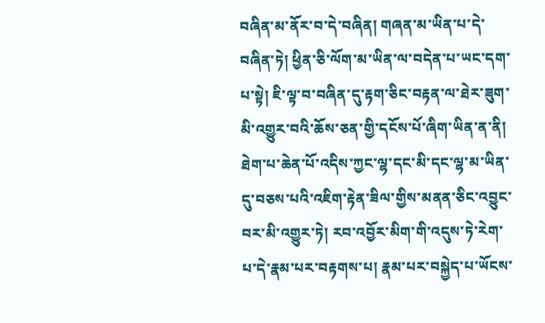བཞིན་མ་ནོར་བ་དེ་བཞིན། གཞན་མ་ཡིན་པ་དེ་བཞིན་ཏེ། ཕྱིན་ཅི་ལོག་མ་ཡིན་ལ་བདེན་པ་ཡང་དག་པ་སྟེ། ཇི་ལྟ་བ་བཞིན་དུ་རྟག་ཅིང་བརྟན་ལ་ཐེར་ཟུག་མི་འགྱུར་བའི་ཆོས་ཅན་གྱི་དངོས་པོ་ཞིག་ཡིན་ན་ནི། ཐེག་པ་ཆེན་པོ་འདིས་ཀྱང་ལྷ་དང་མི་དང་ལྷ་མ་ཡིན་དུ་བཅས་པའི་འཇིག་རྟེན་ཟིལ་གྱིས་མནན་ཅིང་འབྱུང་བར་མི་འགྱུར་ཏེ། རབ་འབྱོར་མིག་གི་འདུས་ཏེ་རེག་པ་དེ་རྣམ་པར་བརྟགས་པ། རྣམ་པར་བསྐྱེད་པ་ཡོངས་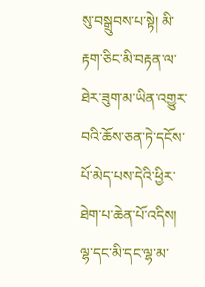སུ་བསྒྲུབས་པ་སྟེ། མི་རྟག་ཅིང་མི་བརྟན་ལ་ཐེར་ཟུག་མ་ཡིན་འགྱུར་བའི་ཆོས་ཅན་ཏེ་དངོས་པོ་མེད་པས་དེའི་ཕྱིར་ཐེག་པ་ཆེན་པོ་འདིས། ལྷ་དང་མི་དང་ལྷ་མ་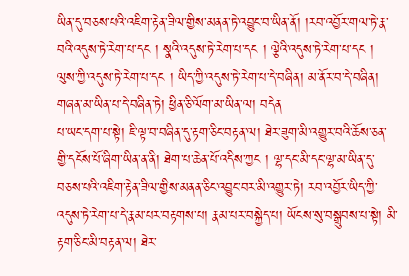ཡིན་དུ་བཅས་པའི་འཇིག་རྟེན་ཟིལ་གྱིས་མནན་ཏེ་འབྱུང་བ་ཡིན་ནོ། །རབ་འབྱོར་གལ་ཏེ་རྣ་བའི་འདུས་ཏེ་རེག་པ་དང ། སྣའི་འདུས་ཏེ་རེག་པ་དང ། ལྕེའི་འདུས་ཏེ་རེག་པ་དང ། ལུས་ཀྱི་འདུས་ཏེ་རེག་པ་དང ། ཡིད་ཀྱི་འདུས་ཏེ་རེག་པ་དེ་བཞིན། མ་ནོར་བ་དེ་བཞིན། གཞན་མ་ཡིན་པ་དེ་བཞིན་ཏེ། ཕྱིན་ཅི་ལོག་མ་ཡིན་ལ། བདེན
པ་ཡང་དག་པ་སྟེ། ཇི་ལྟ་བ་བཞིན་དུ་རྟག་ཅིང་བརྟན་ལ། ཐེར་ཟུག་མི་འགྱུར་བའི་ཆོས་ཅན་གྱི་དངོས་པོ་ཞིག་ཡིན་ན་ནི། ཐེག་པ་ཆེན་པོ་འདིས་ཀྱང ། ལྷ་དང་མི་དང་ལྷ་མ་ཡིན་དུ་བཅས་པའི་འཇིག་རྟེན་ཟིལ་གྱིས་མནན་ཅིང་འབྱུང་བར་མི་འགྱུར་ཏེ། རབ་འབྱོར་ཡིད་ཀྱི་འདུས་ཏེ་རེག་པ་དེ་རྣམ་པར་བརྟགས་པ། རྣམ་པར་བསྐྱེད་པ། ཡོངས་སུ་བསྒྲུབས་པ་སྟེ། མི་རྟག་ཅིང་མི་བརྟན་ལ། ཐེར་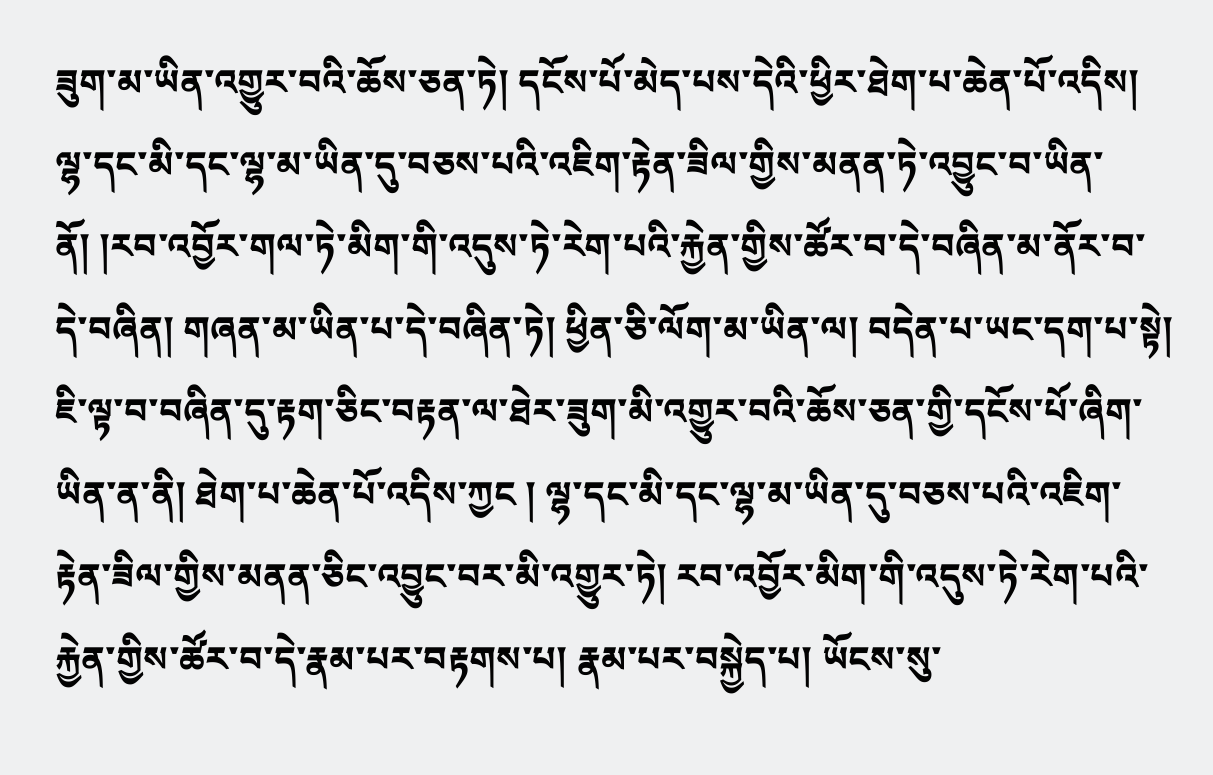ཟུག་མ་ཡིན་འགྱུར་བའི་ཆོས་ཅན་ཏེ། དངོས་པོ་མེད་པས་དེའི་ཕྱིར་ཐེག་པ་ཆེན་པོ་འདིས། ལྷ་དང་མི་དང་ལྷ་མ་ཡིན་དུ་བཅས་པའི་འཇིག་རྟེན་ཟིལ་གྱིས་མནན་ཏེ་འབྱུང་བ་ཡིན་ནོ། །རབ་འབྱོར་གལ་ཏེ་མིག་གི་འདུས་ཏེ་རེག་པའི་རྐྱེན་གྱིས་ཚོར་བ་དེ་བཞིན་མ་ནོར་བ་དེ་བཞིན། གཞན་མ་ཡིན་པ་དེ་བཞིན་ཏེ། ཕྱིན་ཅི་ལོག་མ་ཡིན་ལ། བདེན་པ་ཡང་དག་པ་སྟེ། ཇི་ལྟ་བ་བཞིན་དུ་རྟག་ཅིང་བརྟན་ལ་ཐེར་ཟུག་མི་འགྱུར་བའི་ཆོས་ཅན་གྱི་དངོས་པོ་ཞིག་ཡིན་ན་ནི། ཐེག་པ་ཆེན་པོ་འདིས་ཀྱང ། ལྷ་དང་མི་དང་ལྷ་མ་ཡིན་དུ་བཅས་པའི་འཇིག་རྟེན་ཟིལ་གྱིས་མནན་ཅིང་འབྱུང་བར་མི་འགྱུར་ཏེ། རབ་འབྱོར་མིག་གི་འདུས་ཏེ་རེག་པའི་རྐྱེན་གྱིས་ཚོར་བ་དེ་རྣམ་པར་བརྟགས་པ། རྣམ་པར་བསྐྱེད་པ། ཡོངས་སུ་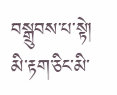བསྒྲུབས་པ་སྟེ། མི་རྟག་ཅིང་མི་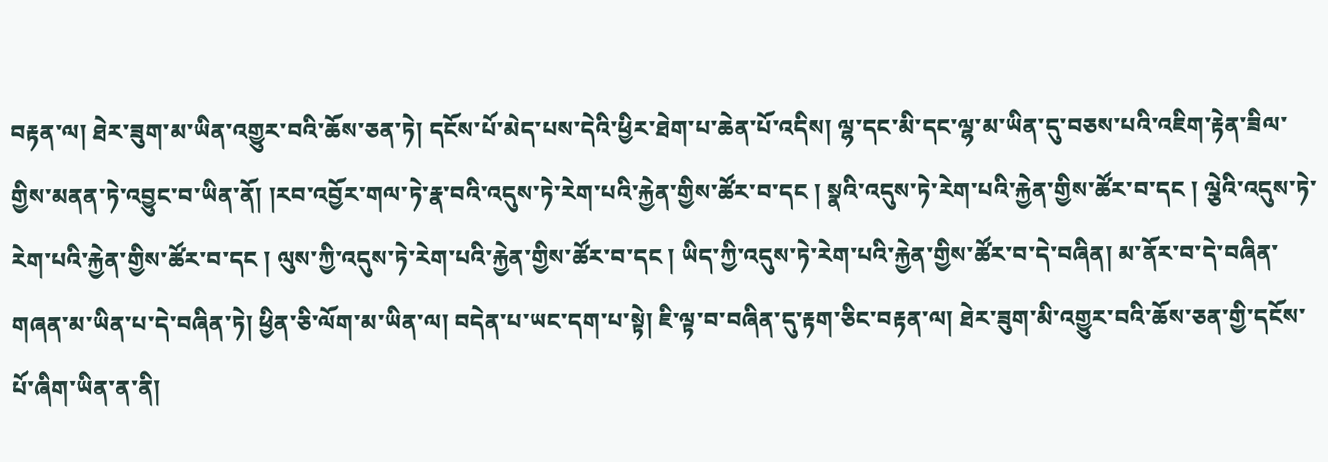བརྟན་ལ། ཐེར་ཟུག་མ་ཡིན་འགྱུར་བའི་ཆོས་ཅན་ཏེ། དངོས་པོ་མེད་པས་དེའི་ཕྱིར་ཐེག་པ་ཆེན་པོ་འདིས། ལྷ་དང་མི་དང་ལྷ་མ་ཡིན་དུ་བཅས་པའི་འཇིག་རྟེན་ཟིལ་གྱིས་མནན་ཏེ་འབྱུང་བ་ཡིན་ནོ། །རབ་འབྱོར་གལ་ཏེ་རྣ་བའི་འདུས་ཏེ་རེག་པའི་རྐྱེན་གྱིས་ཚོར་བ་དང ། སྣའི་འདུས་ཏེ་རེག་པའི་རྐྱེན་གྱིས་ཚོར་བ་དང ། ལྕེའི་འདུས་ཏེ་རེག་པའི་རྐྱེན་གྱིས་ཚོར་བ་དང ། ལུས་ཀྱི་འདུས་ཏེ་རེག་པའི་རྐྱེན་གྱིས་ཚོར་བ་དང ། ཡིད་ཀྱི་འདུས་ཏེ་རེག་པའི་རྐྱེན་གྱིས་ཚོར་བ་དེ་བཞིན། མ་ནོར་བ་དེ་བཞིན་གཞན་མ་ཡིན་པ་དེ་བཞིན་ཏེ། ཕྱིན་ཅི་ལོག་མ་ཡིན་ལ། བདེན་པ་ཡང་དག་པ་སྟེ། ཇི་ལྟ་བ་བཞིན་དུ་རྟག་ཅིང་བརྟན་ལ། ཐེར་ཟུག་མི་འགྱུར་བའི་ཆོས་ཅན་གྱི་དངོས་པོ་ཞིག་ཡིན་ན་ནི།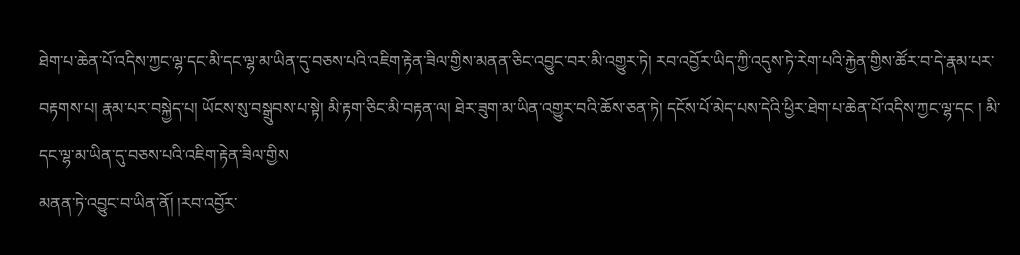ཐེག་པ་ཆེན་པོ་འདིས་ཀྱང་ལྷ་དང་མི་དང་ལྷ་མ་ཡིན་དུ་བཅས་པའི་འཇིག་རྟེན་ཟིལ་གྱིས་མནན་ཅིང་འབྱུང་བར་མི་འགྱུར་ཏེ། རབ་འབྱོར་ཡིད་ཀྱི་འདུས་ཏེ་རེག་པའི་རྐྱེན་གྱིས་ཚོར་བ་དེ་རྣམ་པར་བརྟགས་པ། རྣམ་པར་བསྐྱེད་པ། ཡོངས་སུ་བསྒྲུབས་པ་སྟེ། མི་རྟག་ཅིང་མི་བརྟན་ལ། ཐེར་ཟུག་མ་ཡིན་འགྱུར་བའི་ཆོས་ཅན་ཏེ། དངོས་པོ་མེད་པས་དེའི་ཕྱིར་ཐེག་པ་ཆེན་པོ་འདིས་ཀྱང་ལྷ་དང ། མི་དང་ལྷ་མ་ཡིན་དུ་བཅས་པའི་འཇིག་རྟེན་ཟིལ་གྱིས
མནན་ཏེ་འབྱུང་བ་ཡིན་ནོ། །རབ་འབྱོར་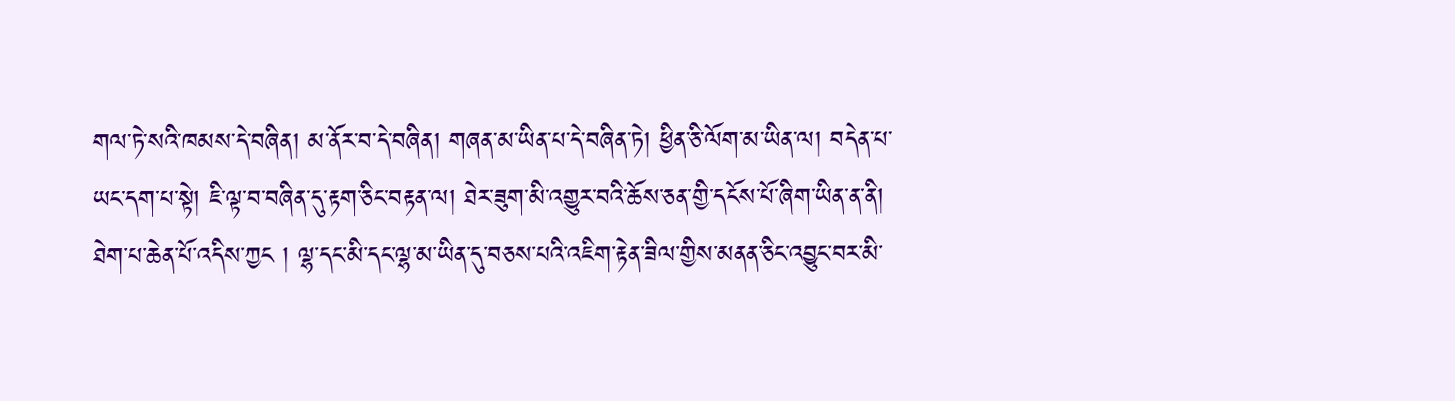གལ་ཏེ་སའི་ཁམས་དེ་བཞིན། མ་ནོར་བ་དེ་བཞིན། གཞན་མ་ཡིན་པ་དེ་བཞིན་ཏེ། ཕྱིན་ཅི་ལོག་མ་ཡིན་ལ། བདེན་པ་ཡང་དག་པ་སྟེ། ཇི་ལྟ་བ་བཞིན་དུ་རྟག་ཅིང་བརྟན་ལ། ཐེར་ཟུག་མི་འགྱུར་བའི་ཆོས་ཅན་གྱི་དངོས་པོ་ཞིག་ཡིན་ན་ནི། ཐེག་པ་ཆེན་པོ་འདིས་ཀྱང ། ལྷ་དང་མི་དང་ལྷ་མ་ཡིན་དུ་བཅས་པའི་འཇིག་རྟེན་ཟིལ་གྱིས་མནན་ཅིང་འབྱུང་བར་མི་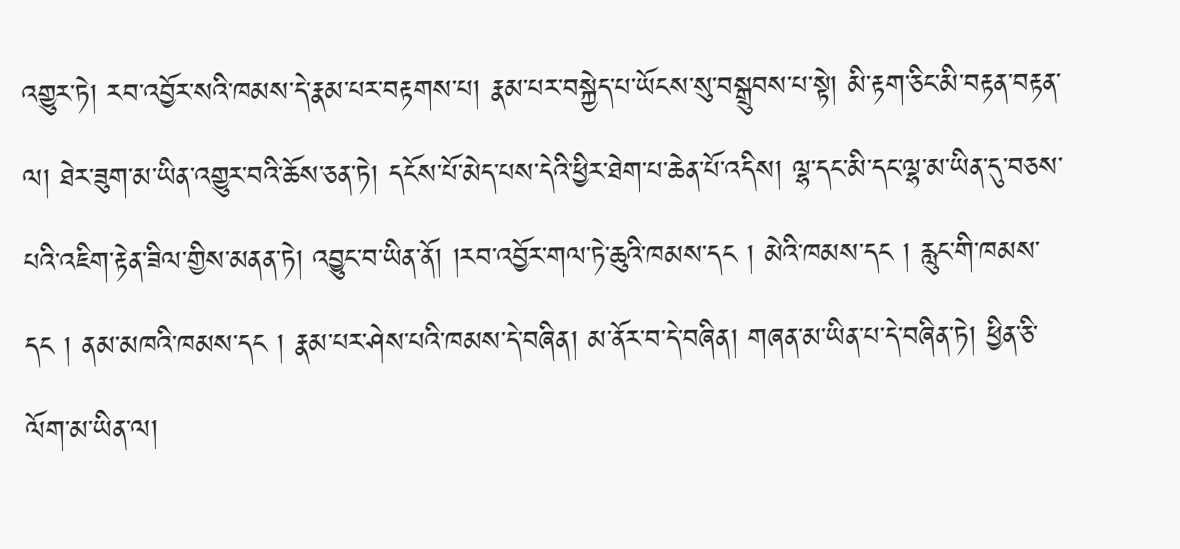འགྱུར་ཏེ། རབ་འབྱོར་སའི་ཁམས་དེ་རྣམ་པར་བརྟགས་པ། རྣམ་པར་བསྐྱེད་པ་ཡོངས་སུ་བསྒྲུབས་པ་སྟེ། མི་རྟག་ཅིང་མི་བརྟན་བརྟན་ལ། ཐེར་ཟུག་མ་ཡིན་འགྱུར་བའི་ཆོས་ཅན་ཏེ། དངོས་པོ་མེད་པས་དེའི་ཕྱིར་ཐེག་པ་ཆེན་པོ་འདིས། ལྷ་དང་མི་དང་ལྷ་མ་ཡིན་དུ་བཅས་པའི་འཇིག་རྟེན་ཟིལ་གྱིས་མནན་ཏེ། འབྱུང་བ་ཡིན་ནོ། །རབ་འབྱོར་གལ་ཏེ་ཆུའི་ཁམས་དང ། མེའི་ཁམས་དང ། རླུང་གི་ཁམས་དང ། ནམ་མཁའི་ཁམས་དང ། རྣམ་པར་ཤེས་པའི་ཁམས་དེ་བཞིན། མ་ནོར་བ་དེ་བཞིན། གཞན་མ་ཡིན་པ་དེ་བཞིན་ཏེ། ཕྱིན་ཅི་ལོག་མ་ཡིན་ལ།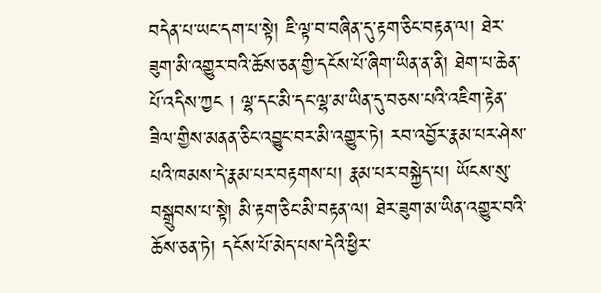བདེན་པ་ཡང་དག་པ་སྟེ། ཇི་ལྟ་བ་བཞིན་དུ་རྟག་ཅིང་བརྟན་ལ། ཐེར་ཟུག་མི་འགྱུར་བའི་ཆོས་ཅན་གྱི་དངོས་པོ་ཞིག་ཡིན་ན་ནི། ཐེག་པ་ཆེན་པོ་འདིས་ཀྱང ། ལྷ་དང་མི་དང་ལྷ་མ་ཡིན་དུ་བཅས་པའི་འཇིག་རྟེན་ཟིལ་གྱིས་མནན་ཅིང་འབྱུང་བར་མི་འགྱུར་ཏེ། རབ་འབྱོར་རྣམ་པར་ཤེས་པའི་ཁམས་དེ་རྣམ་པར་བརྟགས་པ། རྣམ་པར་བསྐྱེད་པ། ཡོངས་སུ་བསྒྲུབས་པ་སྟེ། མི་རྟག་ཅིང་མི་བརྟན་ལ། ཐེར་ཟུག་མ་ཡིན་འགྱུར་བའི་ཆོས་ཅན་ཏེ། དངོས་པོ་མེད་པས་དེའི་ཕྱིར་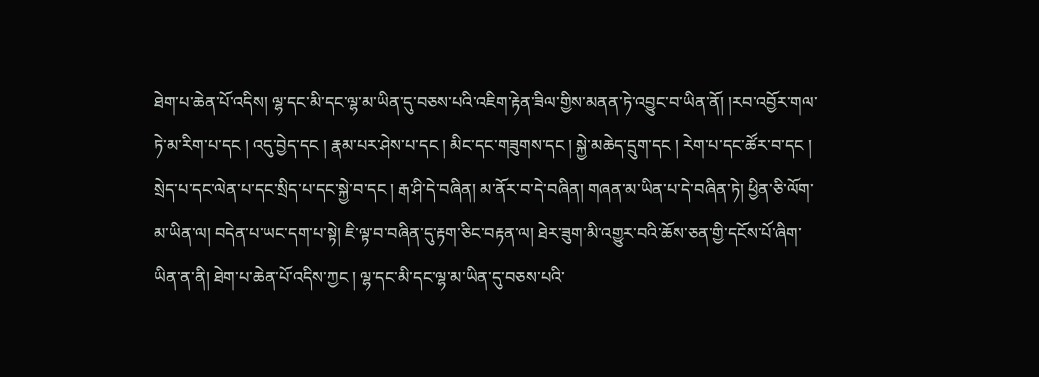ཐེག་པ་ཆེན་པོ་འདིས། ལྷ་དང་མི་དང་ལྷ་མ་ཡིན་དུ་བཅས་པའི་འཇིག་རྟེན་ཟིལ་གྱིས་མནན་ཏེ་འབྱུང་བ་ཡིན་ནོ། །རབ་འབྱོར་གལ་ཏེ་མ་རིག་པ་དང ། འདུ་བྱེད་དང ། རྣམ་པར་ཤེས་པ་དང ། མིང་དང་གཟུགས་དང ། སྐྱེ་མཆེད་དྲུག་དང ། རེག་པ་དང་ཚོར་བ་དང ། སྲེད་པ་དང་ལེན་པ་དང་སྲིད་པ་དང་སྐྱེ་བ་དང ། རྒ་ཤི་དེ་བཞིན། མ་ནོར་བ་དེ་བཞིན། གཞན་མ་ཡིན་པ་དེ་བཞིན་ཏེ། ཕྱིན་ཅི་ལོག་མ་ཡིན་ལ། བདེན་པ་ཡང་དག་པ་སྟེ། ཇི་ལྟ་བ་བཞིན་དུ་རྟག་ཅིང་བརྟན་ལ། ཐེར་ཟུག་མི་འགྱུར་བའི་ཆོས་ཅན་གྱི་དངོས་པོ་ཞིག་ཡིན་ན་ནི། ཐེག་པ་ཆེན་པོ་འདིས་ཀྱང ། ལྷ་དང་མི་དང་ལྷ་མ་ཡིན་དུ་བཅས་པའི་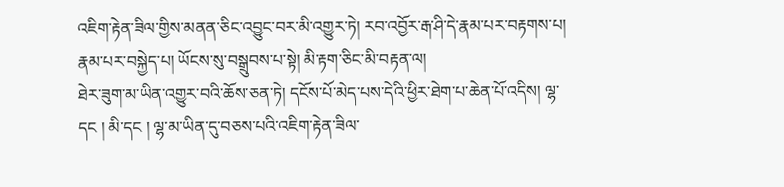འཇིག་རྟེན་ཟིལ་གྱིས་མནན་ཅིང་འབྱུང་བར་མི་འགྱུར་ཏེ། རབ་འབྱོར་རྒ་ཤི་དེ་རྣམ་པར་བརྟགས་པ། རྣམ་པར་བསྐྱེད་པ། ཡོངས་སུ་བསྒྲུབས་པ་སྟེ། མི་རྟག་ཅིང་མི་བརྟན་ལ།
ཐེར་ཟུག་མ་ཡིན་འགྱུར་བའི་ཆོས་ཅན་ཏེ། དངོས་པོ་མེད་པས་དེའི་ཕྱིར་ཐེག་པ་ཆེན་པོ་འདིས། ལྷ་དང ། མི་དང ། ལྷ་མ་ཡིན་དུ་བཅས་པའི་འཇིག་རྟེན་ཟིལ་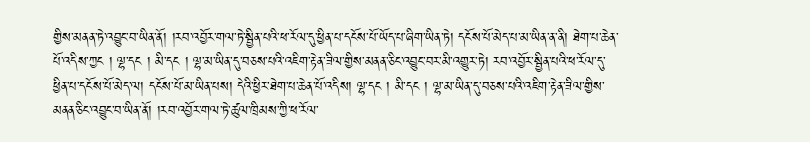གྱིས་མནན་ཏེ་འབྱུང་བ་ཡིན་ནོ། །རབ་འབྱོར་གལ་ཏེ་སྦྱིན་པའི་ཕ་རོལ་དུ་ཕྱིན་པ་དངོས་པོ་ཡོད་པ་ཞིག་ཡིན་ཏེ། དངོས་པོ་མེད་པ་མ་ཡིན་ན་ནི། ཐེག་པ་ཆེན་པོ་འདིས་ཀྱང ། ལྷ་དང ། མི་དང ། ལྷ་མ་ཡིན་དུ་བཅས་པའི་འཇིག་རྟེན་ཟིལ་གྱིས་མནན་ཅིང་འབྱུང་བར་མི་འགྱུར་ཏེ། རབ་འབྱོར་སྦྱིན་པའི་ཕ་རོལ་དུ་ཕྱིན་པ་དངོས་པོ་མེད་ལ། དངོས་པོ་མ་ཡིན་པས། དེའི་ཕྱིར་ཐེག་པ་ཆེན་པོ་འདིས། ལྷ་དང ། མི་དང ། ལྷ་མ་ཡིན་དུ་བཅས་པའི་འཇིག་རྟེན་ཟིལ་གྱིས་མནན་ཅིང་འབྱུང་བ་ཡིན་ནོ། །རབ་འབྱོར་གལ་ཏེ་ཚུལ་ཁྲིམས་ཀྱི་ཕ་རོལ་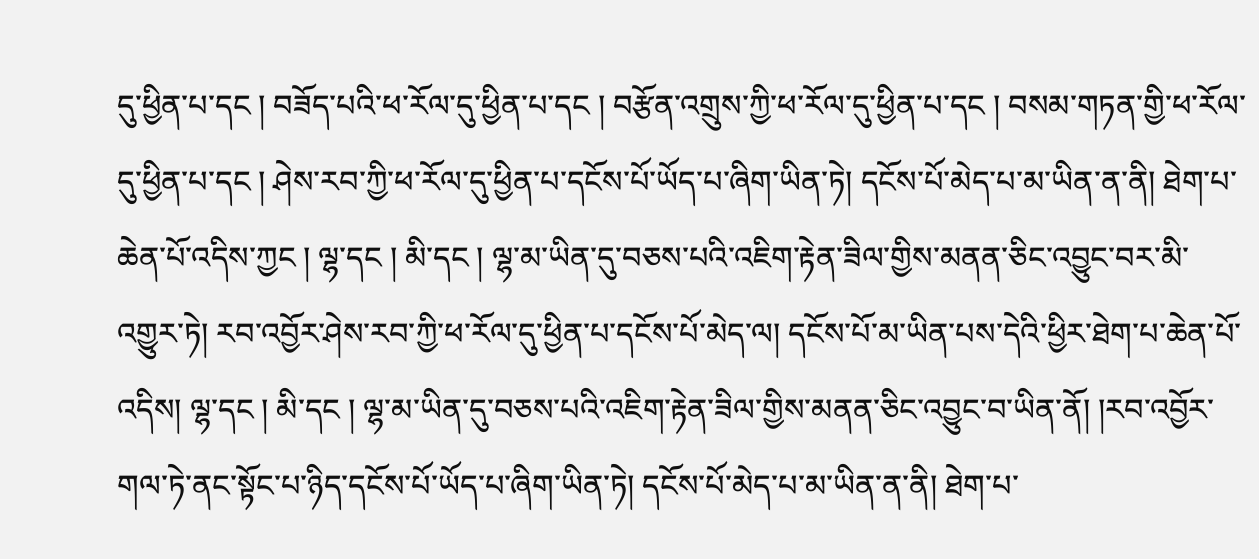དུ་ཕྱིན་པ་དང ། བཟོད་པའི་ཕ་རོལ་དུ་ཕྱིན་པ་དང ། བརྩོན་འགྲུས་ཀྱི་ཕ་རོལ་དུ་ཕྱིན་པ་དང ། བསམ་གཏན་གྱི་ཕ་རོལ་དུ་ཕྱིན་པ་དང ། ཤེས་རབ་ཀྱི་ཕ་རོལ་དུ་ཕྱིན་པ་དངོས་པོ་ཡོད་པ་ཞིག་ཡིན་ཏེ། དངོས་པོ་མེད་པ་མ་ཡིན་ན་ནི། ཐེག་པ་ཆེན་པོ་འདིས་ཀྱང ། ལྷ་དང ། མི་དང ། ལྷ་མ་ཡིན་དུ་བཅས་པའི་འཇིག་རྟེན་ཟིལ་གྱིས་མནན་ཅིང་འབྱུང་བར་མི་འགྱུར་ཏེ། རབ་འབྱོར་ཤེས་རབ་ཀྱི་ཕ་རོལ་དུ་ཕྱིན་པ་དངོས་པོ་མེད་ལ། དངོས་པོ་མ་ཡིན་པས་དེའི་ཕྱིར་ཐེག་པ་ཆེན་པོ་འདིས། ལྷ་དང ། མི་དང ། ལྷ་མ་ཡིན་དུ་བཅས་པའི་འཇིག་རྟེན་ཟིལ་གྱིས་མནན་ཅིང་འབྱུང་བ་ཡིན་ནོ། །རབ་འབྱོར་གལ་ཏེ་ནང་སྟོང་པ་ཉིད་དངོས་པོ་ཡོད་པ་ཞིག་ཡིན་ཏེ། དངོས་པོ་མེད་པ་མ་ཡིན་ན་ནི། ཐེག་པ་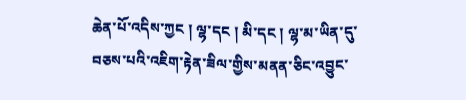ཆེན་པོ་འདིས་ཀྱང ། ལྷ་དང ། མི་དང ། ལྷ་མ་ཡིན་དུ་བཅས་པའི་འཇིག་རྟེན་ཟིལ་གྱིས་མནན་ཅིང་འབྱུང་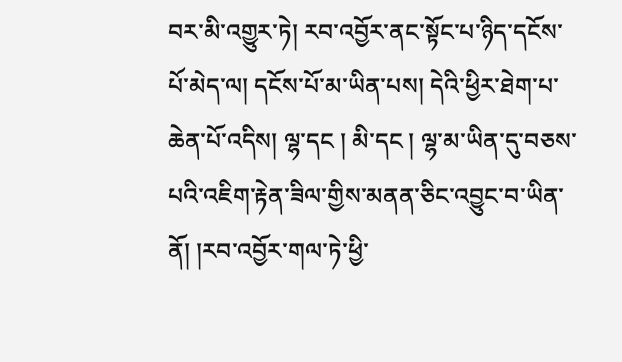བར་མི་འགྱུར་ཏེ། རབ་འབྱོར་ནང་སྟོང་པ་ཉིད་དངོས་པོ་མེད་ལ། དངོས་པོ་མ་ཡིན་པས། དེའི་ཕྱིར་ཐེག་པ་ཆེན་པོ་འདིས། ལྷ་དང ། མི་དང ། ལྷ་མ་ཡིན་དུ་བཅས་པའི་འཇིག་རྟེན་ཟིལ་གྱིས་མནན་ཅིང་འབྱུང་བ་ཡིན་ནོ། །རབ་འབྱོར་གལ་ཏེ་ཕྱི་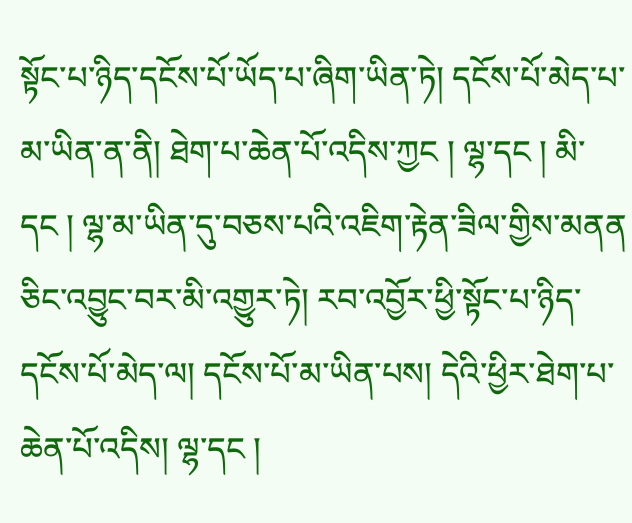སྟོང་པ་ཉིད་དངོས་པོ་ཡོད་པ་ཞིག་ཡིན་ཏེ། དངོས་པོ་མེད་པ་མ་ཡིན་ན་ནི། ཐེག་པ་ཆེན་པོ་འདིས་ཀྱང ། ལྷ་དང ། མི་དང ། ལྷ་མ་ཡིན་དུ་བཅས་པའི་འཇིག་རྟེན་ཟིལ་གྱིས་མནན
ཅིང་འབྱུང་བར་མི་འགྱུར་ཏེ། རབ་འབྱོར་ཕྱི་སྟོང་པ་ཉིད་དངོས་པོ་མེད་ལ། དངོས་པོ་མ་ཡིན་པས། དེའི་ཕྱིར་ཐེག་པ་ཆེན་པོ་འདིས། ལྷ་དང །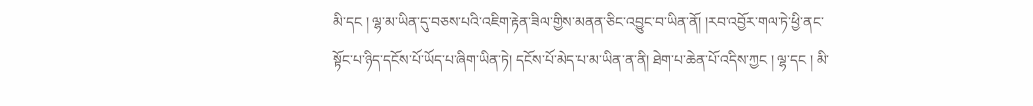མི་དང ། ལྷ་མ་ཡིན་དུ་བཅས་པའི་འཇིག་རྟེན་ཟིལ་གྱིས་མནན་ཅིང་འབྱུང་བ་ཡིན་ནོ། །རབ་འབྱོར་གལ་ཏེ་ཕྱི་ནང་སྟོང་པ་ཉིད་དངོས་པོ་ཡོད་པ་ཞིག་ཡིན་ཏེ། དངོས་པོ་མེད་པ་མ་ཡིན་ན་ནི། ཐེག་པ་ཆེན་པོ་འདིས་ཀྱང ། ལྷ་དང ། མི་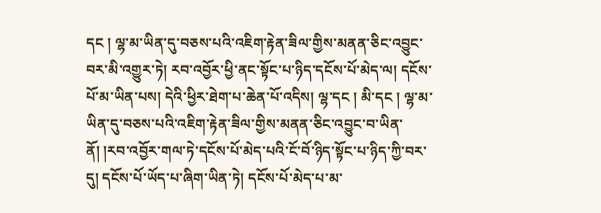དང ། ལྷ་མ་ཡིན་དུ་བཅས་པའི་འཇིག་རྟེན་ཟིལ་གྱིས་མནན་ཅིང་འབྱུང་བར་མི་འགྱུར་ཏེ། རབ་འབྱོར་ཕྱི་ནང་སྟོང་པ་ཉིད་དངོས་པོ་མེད་ལ། དངོས་པོ་མ་ཡིན་པས། དེའི་ཕྱིར་ཐེག་པ་ཆེན་པོ་འདིས། ལྷ་དང ། མི་དང ། ལྷ་མ་ཡིན་དུ་བཅས་པའི་འཇིག་རྟེན་ཟིལ་གྱིས་མནན་ཅིང་འབྱུང་བ་ཡིན་ནོ། །རབ་འབྱོར་གལ་ཏེ་དངོས་པོ་མེད་པའི་ངོ་བོ་ཉིད་སྟོང་པ་ཉིད་ཀྱི་བར་དུ། དངོས་པོ་ཡོད་པ་ཞིག་ཡིན་ཏེ། དངོས་པོ་མེད་པ་མ་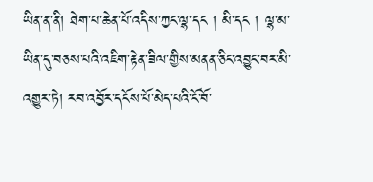ཡིན་ན་ནི། ཐེག་པ་ཆེན་པོ་འདིས་ཀྱང་ལྷ་དང ། མི་དང ། ལྷ་མ་ཡིན་དུ་བཅས་པའི་འཇིག་རྟེན་ཟིལ་གྱིས་མནན་ཅིང་འབྱུང་བར་མི་འགྱུར་ཏེ། རབ་འབྱོར་དངོས་པོ་མེད་པའི་ངོ་བོ་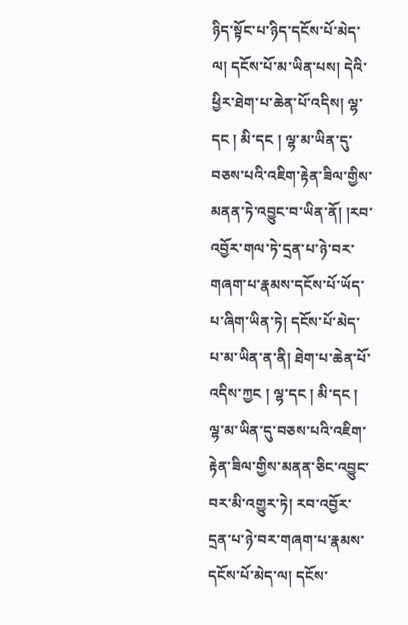ཉིད་སྟོང་པ་ཉིད་དངོས་པོ་མེད་ལ། དངོས་པོ་མ་ཡིན་པས། དེའི་ཕྱིར་ཐེག་པ་ཆེན་པོ་འདིས། ལྷ་དང ། མི་དང ། ལྷ་མ་ཡིན་དུ་བཅས་པའི་འཇིག་རྟེན་ཟིལ་གྱིས་མནན་ཏེ་འབྱུང་བ་ཡིན་ནོ། །རབ་འབྱོར་གལ་ཏེ་དྲན་པ་ཉེ་བར་གཞག་པ་རྣམས་དངོས་པོ་ཡོད་པ་ཞིག་ཡིན་ཏེ། དངོས་པོ་མེད་པ་མ་ཡིན་ན་ནི། ཐེག་པ་ཆེན་པོ་འདིས་ཀྱང ། ལྷ་དང ། མི་དང ། ལྷ་མ་ཡིན་དུ་བཅས་པའི་འཇིག་རྟེན་ཟིལ་གྱིས་མནན་ཅིང་འབྱུང་བར་མི་འགྱུར་ཏེ། རབ་འབྱོར་དྲན་པ་ཉེ་བར་གཞག་པ་རྣམས་དངོས་པོ་མེད་ལ། དངོས་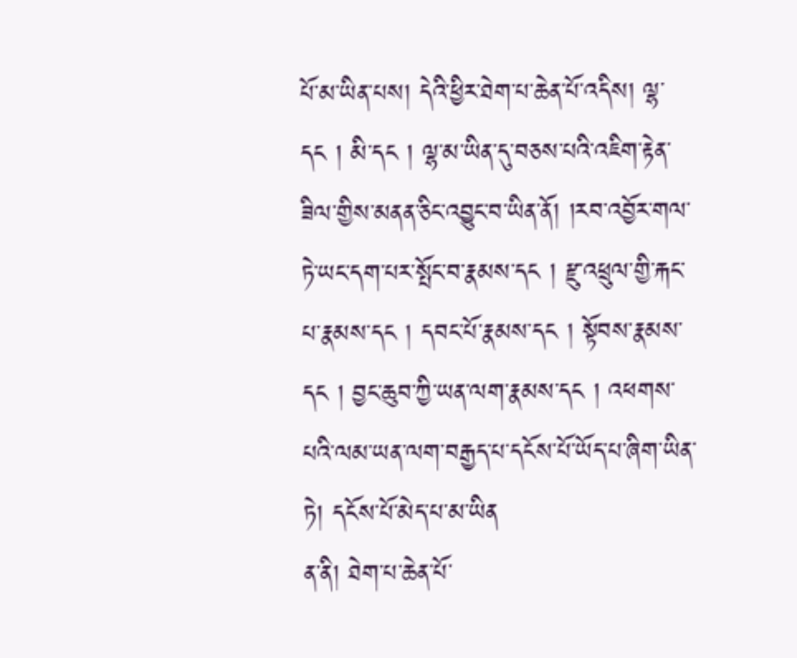པོ་མ་ཡིན་པས། དེའི་ཕྱིར་ཐེག་པ་ཆེན་པོ་འདིས། ལྷ་དང ། མི་དང ། ལྷ་མ་ཡིན་དུ་བཅས་པའི་འཇིག་རྟེན་ཟིལ་གྱིས་མནན་ཅིང་འབྱུང་བ་ཡིན་ནོ། །རབ་འབྱོར་གལ་ཏེ་ཡང་དག་པར་སྤོང་བ་རྣམས་དང ། རྫུ་འཕྲུལ་གྱི་རྐང་པ་རྣམས་དང ། དབང་པོ་རྣམས་དང ། སྟོབས་རྣམས་དང ། བྱང་ཆུབ་ཀྱི་ཡན་ལག་རྣམས་དང ། འཕགས་པའི་ལམ་ཡན་ལག་བརྒྱད་པ་དངོས་པོ་ཡོད་པ་ཞིག་ཡིན་ཏེ། དངོས་པོ་མེད་པ་མ་ཡིན
ན་ནི། ཐེག་པ་ཆེན་པོ་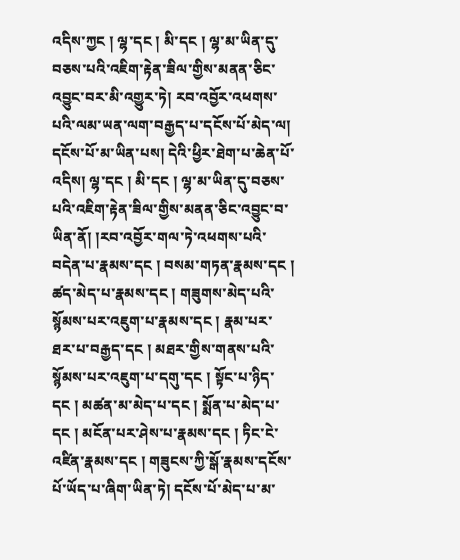འདིས་ཀྱང ། ལྷ་དང ། མི་དང ། ལྷ་མ་ཡིན་དུ་བཅས་པའི་འཇིག་རྟེན་ཟིལ་གྱིས་མནན་ཅིང་འབྱུང་བར་མི་འགྱུར་ཏེ། རབ་འབྱོར་འཕགས་པའི་ལམ་ཡན་ལག་བརྒྱད་པ་དངོས་པོ་མེད་ལ། དངོས་པོ་མ་ཡིན་པས། དེའི་ཕྱིར་ཐེག་པ་ཆེན་པོ་འདིས། ལྷ་དང ། མི་དང ། ལྷ་མ་ཡིན་དུ་བཅས་པའི་འཇིག་རྟེན་ཟིལ་གྱིས་མནན་ཅིང་འབྱུང་བ་ཡིན་ནོ། །རབ་འབྱོར་གལ་ཏེ་འཕགས་པའི་བདེན་པ་རྣམས་དང ། བསམ་གཏན་རྣམས་དང ། ཚད་མེད་པ་རྣམས་དང ། གཟུགས་མེད་པའི་སྙོམས་པར་འཇུག་པ་རྣམས་དང ། རྣམ་པར་ཐར་པ་བརྒྱད་དང ། མཐར་གྱིས་གནས་པའི་སྙོམས་པར་འཇུག་པ་དགུ་དང ། སྟོང་པ་ཉིད་དང ། མཚན་མ་མེད་པ་དང ། སྨོན་པ་མེད་པ་དང ། མངོན་པར་ཤེས་པ་རྣམས་དང ། ཏིང་ངེ་འཛིན་རྣམས་དང ། གཟུངས་ཀྱི་སྒོ་རྣམས་དངོས་པོ་ཡོད་པ་ཞིག་ཡིན་ཏེ། དངོས་པོ་མེད་པ་མ་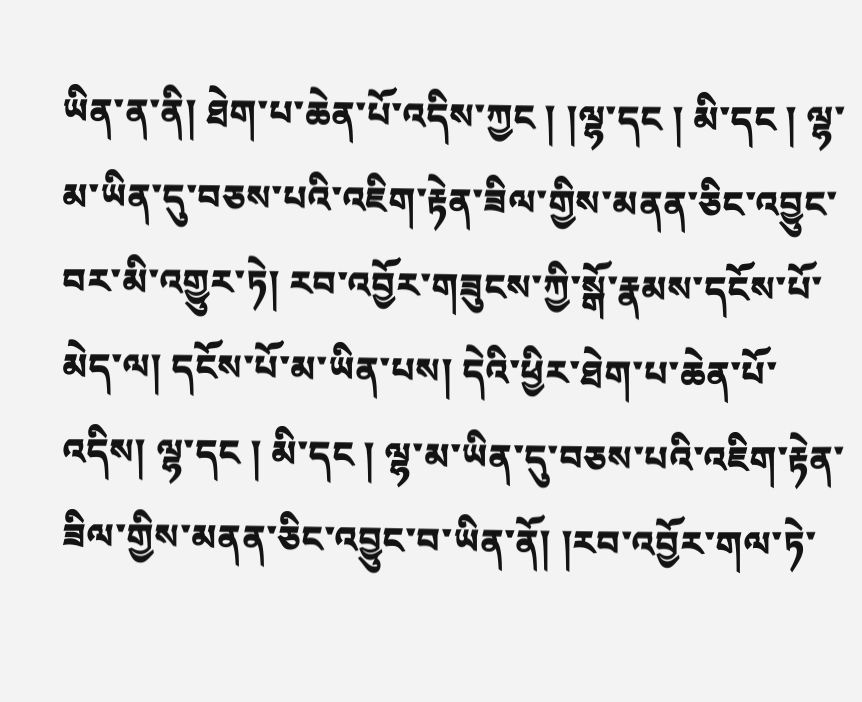ཡིན་ན་ནི། ཐེག་པ་ཆེན་པོ་འདིས་ཀྱང ། །ལྷ་དང ། མི་དང ། ལྷ་མ་ཡིན་དུ་བཅས་པའི་འཇིག་རྟེན་ཟིལ་གྱིས་མནན་ཅིང་འབྱུང་བར་མི་འགྱུར་ཏེ། རབ་འབྱོར་གཟུངས་ཀྱི་སྒོ་རྣམས་དངོས་པོ་མེད་ལ། དངོས་པོ་མ་ཡིན་པས། དེའི་ཕྱིར་ཐེག་པ་ཆེན་པོ་འདིས། ལྷ་དང ། མི་དང ། ལྷ་མ་ཡིན་དུ་བཅས་པའི་འཇིག་རྟེན་ཟིལ་གྱིས་མནན་ཅིང་འབྱུང་བ་ཡིན་ནོ། །རབ་འབྱོར་གལ་ཏེ་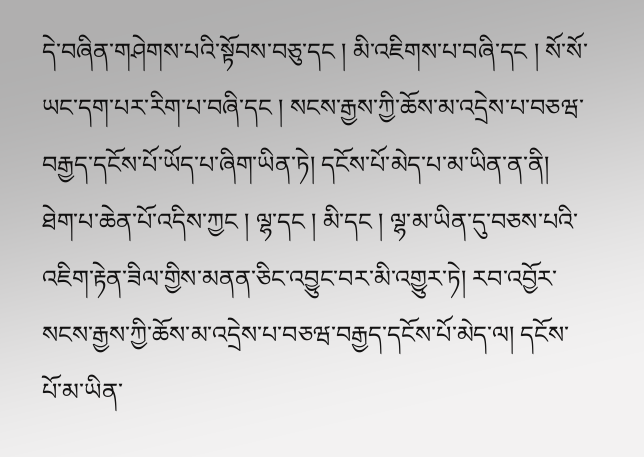དེ་བཞིན་གཤེགས་པའི་སྟོབས་བཅུ་དང ། མི་འཇིགས་པ་བཞི་དང ། སོ་སོ་ཡང་དག་པར་རིག་པ་བཞི་དང ། སངས་རྒྱས་ཀྱི་ཆོས་མ་འདྲེས་པ་བཅཝ་བརྒྱད་དངོས་པོ་ཡོད་པ་ཞིག་ཡིན་ཏེ། དངོས་པོ་མེད་པ་མ་ཡིན་ན་ནི། ཐེག་པ་ཆེན་པོ་འདིས་ཀྱང ། ལྷ་དང ། མི་དང ། ལྷ་མ་ཡིན་དུ་བཅས་པའི་འཇིག་རྟེན་ཟིལ་གྱིས་མནན་ཅིང་འབྱུང་བར་མི་འགྱུར་ཏེ། རབ་འབྱོར་སངས་རྒྱས་ཀྱི་ཆོས་མ་འདྲེས་པ་བཅཝ་བརྒྱད་དངོས་པོ་མེད་ལ། དངོས་པོ་མ་ཡིན་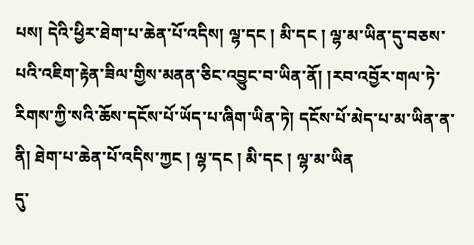པས། དེའི་ཕྱིར་ཐེག་པ་ཆེན་པོ་འདིས། ལྷ་དང ། མི་དང ། ལྷ་མ་ཡིན་དུ་བཅས་པའི་འཇིག་རྟེན་ཟིལ་གྱིས་མནན་ཅིང་འབྱུང་བ་ཡིན་ནོ། །རབ་འབྱོར་གལ་ཏེ་རིགས་ཀྱི་སའི་ཆོས་དངོས་པོ་ཡོད་པ་ཞིག་ཡིན་ཏེ། དངོས་པོ་མེད་པ་མ་ཡིན་ན་ནི། ཐེག་པ་ཆེན་པོ་འདིས་ཀྱང ། ལྷ་དང ། མི་དང ། ལྷ་མ་ཡིན
དུ་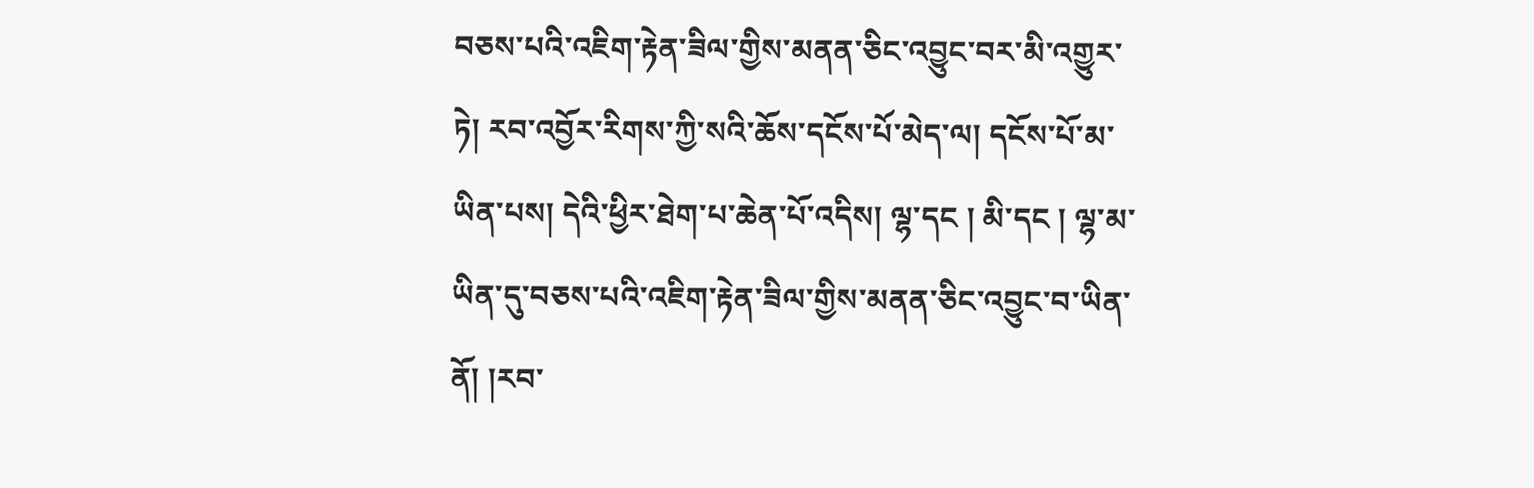བཅས་པའི་འཇིག་རྟེན་ཟིལ་གྱིས་མནན་ཅིང་འབྱུང་བར་མི་འགྱུར་ཏེ། རབ་འབྱོར་རིགས་ཀྱི་སའི་ཆོས་དངོས་པོ་མེད་ལ། དངོས་པོ་མ་ཡིན་པས། དེའི་ཕྱིར་ཐེག་པ་ཆེན་པོ་འདིས། ལྷ་དང ། མི་དང ། ལྷ་མ་ཡིན་དུ་བཅས་པའི་འཇིག་རྟེན་ཟིལ་གྱིས་མནན་ཅིང་འབྱུང་བ་ཡིན་ནོ། །རབ་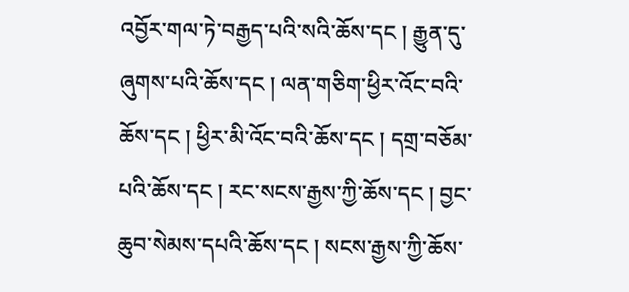འབྱོར་གལ་ཏེ་བརྒྱད་པའི་སའི་ཆོས་དང ། རྒྱུན་དུ་ཞུགས་པའི་ཆོས་དང ། ལན་གཅིག་ཕྱིར་འོང་བའི་ཆོས་དང ། ཕྱིར་མི་འོང་བའི་ཆོས་དང ། དགྲ་བཅོམ་པའི་ཆོས་དང ། རང་སངས་རྒྱས་ཀྱི་ཆོས་དང ། བྱང་ཆུབ་སེམས་དཔའི་ཆོས་དང ། སངས་རྒྱས་ཀྱི་ཆོས་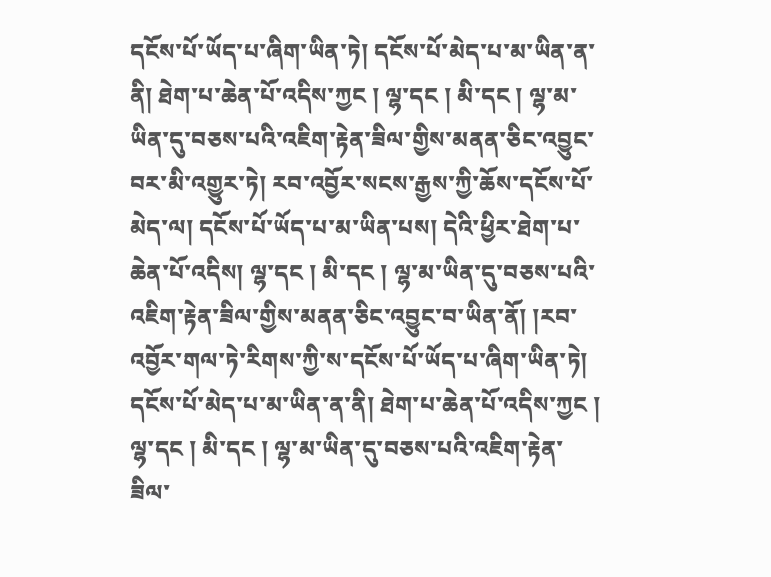དངོས་པོ་ཡོད་པ་ཞིག་ཡིན་ཏེ། དངོས་པོ་མེད་པ་མ་ཡིན་ན་ནི། ཐེག་པ་ཆེན་པོ་འདིས་ཀྱང ། ལྷ་དང ། མི་དང ། ལྷ་མ་ཡིན་དུ་བཅས་པའི་འཇིག་རྟེན་ཟིལ་གྱིས་མནན་ཅིང་འབྱུང་བར་མི་འགྱུར་ཏེ། རབ་འབྱོར་སངས་རྒྱས་ཀྱི་ཆོས་དངོས་པོ་མེད་ལ། དངོས་པོ་ཡོད་པ་མ་ཡིན་པས། དེའི་ཕྱིར་ཐེག་པ་ཆེན་པོ་འདིས། ལྷ་དང ། མི་དང ། ལྷ་མ་ཡིན་དུ་བཅས་པའི་འཇིག་རྟེན་ཟིལ་གྱིས་མནན་ཅིང་འབྱུང་བ་ཡིན་ནོ། །རབ་འབྱོར་གལ་ཏེ་རིགས་ཀྱི་ས་དངོས་པོ་ཡོད་པ་ཞིག་ཡིན་ཏེ། དངོས་པོ་མེད་པ་མ་ཡིན་ན་ནི། ཐེག་པ་ཆེན་པོ་འདིས་ཀྱང ། ལྷ་དང ། མི་དང ། ལྷ་མ་ཡིན་དུ་བཅས་པའི་འཇིག་རྟེན་ཟིལ་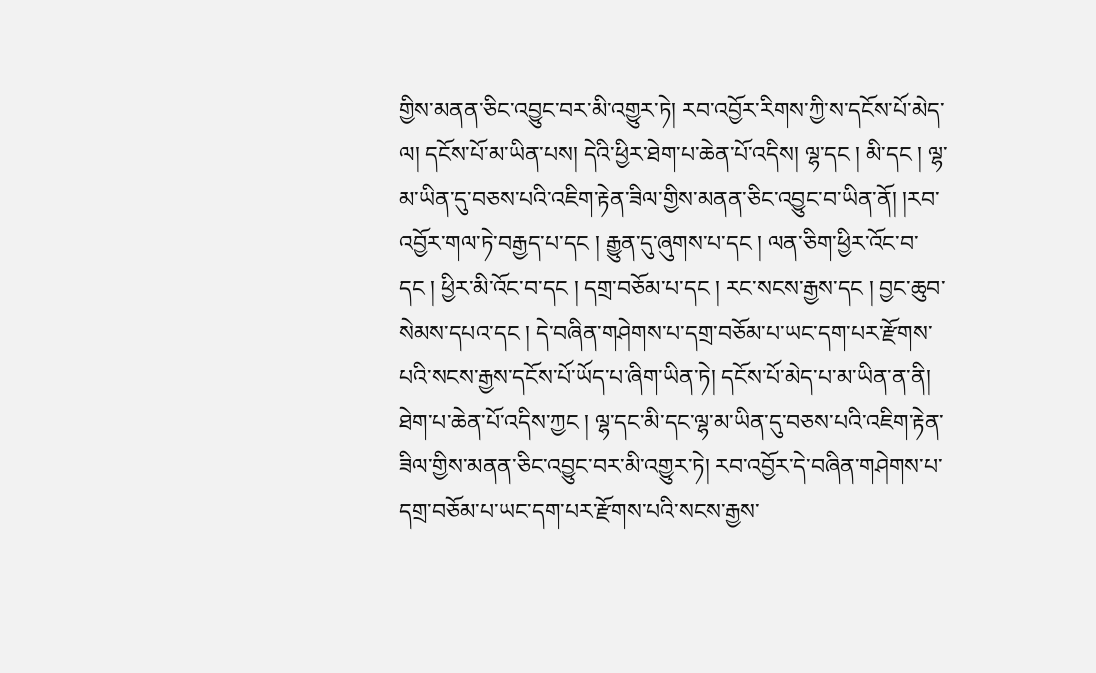གྱིས་མནན་ཅིང་འབྱུང་བར་མི་འགྱུར་ཏེ། རབ་འབྱོར་རིགས་ཀྱི་ས་དངོས་པོ་མེད་ལ། དངོས་པོ་མ་ཡིན་པས། དེའི་ཕྱིར་ཐེག་པ་ཆེན་པོ་འདིས། ལྷ་དང ། མི་དང ། ལྷ་མ་ཡིན་དུ་བཅས་པའི་འཇིག་རྟེན་ཟིལ་གྱིས་མནན་ཅིང་འབྱུང་བ་ཡིན་ནོ། །རབ་འབྱོར་གལ་ཏེ་བརྒྱད་པ་དང ། རྒྱུན་དུ་ཞུགས་པ་དང ། ལན་ཅིག་ཕྱིར་འོང་བ་དང ། ཕྱིར་མི་འོང་བ་དང ། དགྲ་བཅོམ་པ་དང ། རང་སངས་རྒྱས་དང ། བྱང་ཆུབ་སེམས་དཔའ་དང ། དེ་བཞིན་གཤེགས་པ་དགྲ་བཅོམ་པ་ཡང་དག་པར་རྫོགས་པའི་སངས་རྒྱས་དངོས་པོ་ཡོད་པ་ཞིག་ཡིན་ཏེ། དངོས་པོ་མེད་པ་མ་ཡིན་ན་ནི། ཐེག་པ་ཆེན་པོ་འདིས་ཀྱང ། ལྷ་དང་མི་དང་ལྷ་མ་ཡིན་དུ་བཅས་པའི་འཇིག་རྟེན་ཟིལ་གྱིས་མནན་ཅིང་འབྱུང་བར་མི་འགྱུར་ཏེ། རབ་འབྱོར་དེ་བཞིན་གཤེགས་པ་དགྲ་བཅོམ་པ་ཡང་དག་པར་རྫོགས་པའི་སངས་རྒྱས་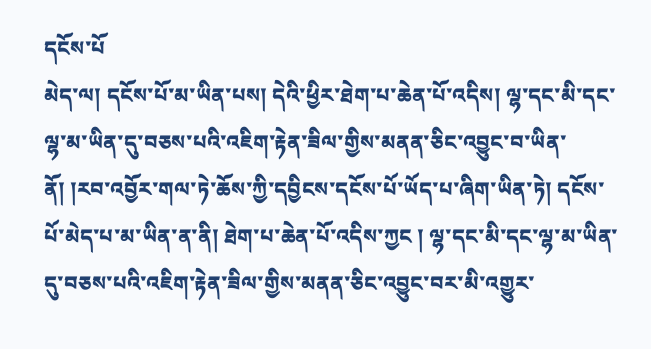དངོས་པོ
མེད་ལ། དངོས་པོ་མ་ཡིན་པས། དེའི་ཕྱིར་ཐེག་པ་ཆེན་པོ་འདིས། ལྷ་དང་མི་དང་ལྷ་མ་ཡིན་དུ་བཅས་པའི་འཇིག་རྟེན་ཟིལ་གྱིས་མནན་ཅིང་འབྱུང་བ་ཡིན་ནོ། །རབ་འབྱོར་གལ་ཏེ་ཆོས་ཀྱི་དབྱིངས་དངོས་པོ་ཡོད་པ་ཞིག་ཡིན་ཏེ། དངོས་པོ་མེད་པ་མ་ཡིན་ན་ནི། ཐེག་པ་ཆེན་པོ་འདིས་ཀྱང ། ལྷ་དང་མི་དང་ལྷ་མ་ཡིན་དུ་བཅས་པའི་འཇིག་རྟེན་ཟིལ་གྱིས་མནན་ཅིང་འབྱུང་བར་མི་འགྱུར་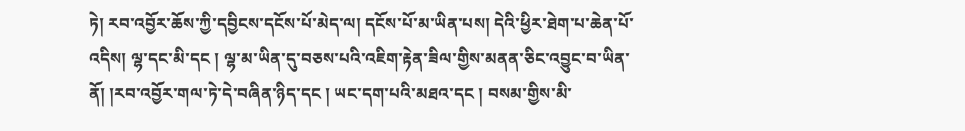ཏེ། རབ་འབྱོར་ཆོས་ཀྱི་དབྱིངས་དངོས་པོ་མེད་ལ། དངོས་པོ་མ་ཡིན་པས། དེའི་ཕྱིར་ཐེག་པ་ཆེན་པོ་འདིས། ལྷ་དང་མི་དང ། ལྷ་མ་ཡིན་དུ་བཅས་པའི་འཇིག་རྟེན་ཟིལ་གྱིས་མནན་ཅིང་འབྱུང་བ་ཡིན་ནོ། །རབ་འབྱོར་གལ་ཏེ་དེ་བཞིན་ཉིད་དང ། ཡང་དག་པའི་མཐའ་དང ། བསམ་གྱིས་མི་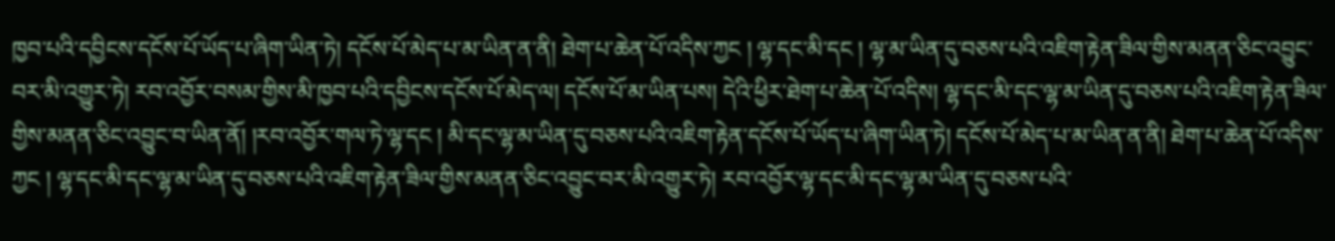ཁྱབ་པའི་དབྱིངས་དངོས་པོ་ཡོད་པ་ཞིག་ཡིན་ཏེ། དངོས་པོ་མེད་པ་མ་ཡིན་ན་ནི། ཐེག་པ་ཆེན་པོ་འདིས་ཀྱང ། ལྷ་དང་མི་དང ། ལྷ་མ་ཡིན་དུ་བཅས་པའི་འཇིག་རྟེན་ཟིལ་གྱིས་མནན་ཅིང་འབྱུང་བར་མི་འགྱུར་ཏེ། རབ་འབྱོར་བསམ་གྱིས་མི་ཁྱབ་པའི་དབྱིངས་དངོས་པོ་མེད་ལ། དངོས་པོ་མ་ཡིན་པས། དེའི་ཕྱིར་ཐེག་པ་ཆེན་པོ་འདིས། ལྷ་དང་མི་དང་ལྷ་མ་ཡིན་དུ་བཅས་པའི་འཇིག་རྟེན་ཟིལ་གྱིས་མནན་ཅིང་འབྱུང་བ་ཡིན་ནོ། །རབ་འབྱོར་གལ་ཏེ་ལྷ་དང ། མི་དང་ལྷ་མ་ཡིན་དུ་བཅས་པའི་འཇིག་རྟེན་དངོས་པོ་ཡོད་པ་ཞིག་ཡིན་ཏེ། དངོས་པོ་མེད་པ་མ་ཡིན་ན་ནི། ཐེག་པ་ཆེན་པོ་འདིས་ཀྱང ། ལྷ་དང་མི་དང་ལྷ་མ་ཡིན་དུ་བཅས་པའི་འཇིག་རྟེན་ཟིལ་གྱིས་མནན་ཅིང་འབྱུང་བར་མི་འགྱུར་ཏེ། རབ་འབྱོར་ལྷ་དང་མི་དང་ལྷ་མ་ཡིན་དུ་བཅས་པའི་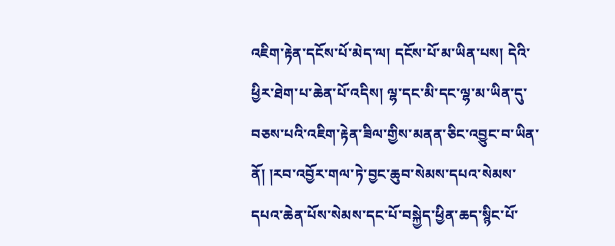འཇིག་རྟེན་དངོས་པོ་མེད་ལ། དངོས་པོ་མ་ཡིན་པས། དེའི་ཕྱིར་ཐེག་པ་ཆེན་པོ་འདིས། ལྷ་དང་མི་དང་ལྷ་མ་ཡིན་དུ་བཅས་པའི་འཇིག་རྟེན་ཟིལ་གྱིས་མནན་ཅིང་འབྱུང་བ་ཡིན་ནོ། །རབ་འབྱོར་གལ་ཏེ་བྱང་ཆུབ་སེམས་དཔའ་སེམས་དཔའ་ཆེན་པོས་སེམས་དང་པོ་བསྐྱེད་ཕྱིན་ཆད་སྙིང་པོ་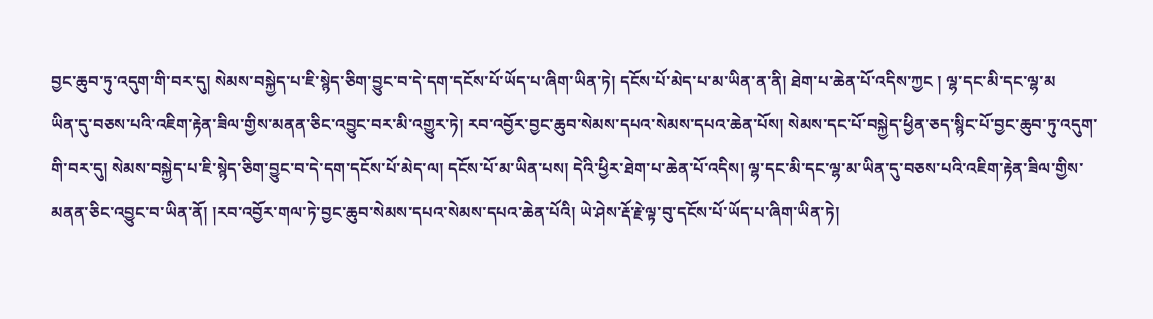བྱང་ཆུབ་ཏུ་འདུག་གི་བར་དུ། སེམས་བསྐྱེད་པ་ཇི་སྙེད་ཅིག་བྱུང་བ་དེ་དག་དངོས་པོ་ཡོད་པ་ཞིག་ཡིན་ཏེ། དངོས་པོ་མེད་པ་མ་ཡིན་ན་ནི། ཐེག་པ་ཆེན་པོ་འདིས་ཀྱང ། ལྷ་དང་མི་དང་ལྷ་མ
ཡིན་དུ་བཅས་པའི་འཇིག་རྟེན་ཟིལ་གྱིས་མནན་ཅིང་འབྱུང་བར་མི་འགྱུར་ཏེ། རབ་འབྱོར་བྱང་ཆུབ་སེམས་དཔའ་སེམས་དཔའ་ཆེན་པོས། སེམས་དང་པོ་བསྐྱེད་ཕྱིན་ཅད་སྙིང་པོ་བྱང་ཆུབ་ཏུ་འདུག་གི་བར་དུ། སེམས་བསྐྱེད་པ་ཇི་སྙེད་ཅིག་བྱུང་བ་དེ་དག་དངོས་པོ་མེད་ལ། དངོས་པོ་མ་ཡིན་པས། དེའི་ཕྱིར་ཐེག་པ་ཆེན་པོ་འདིས། ལྷ་དང་མི་དང་ལྷ་མ་ཡིན་དུ་བཅས་པའི་འཇིག་རྟེན་ཟིལ་གྱིས་མནན་ཅིང་འབྱུང་བ་ཡིན་ནོ། །རབ་འབྱོར་གལ་ཏེ་བྱང་ཆུབ་སེམས་དཔའ་སེམས་དཔའ་ཆེན་པོའི། ཡེ་ཤེས་རྡོ་རྗེ་ལྟ་བུ་དངོས་པོ་ཡོད་པ་ཞིག་ཡིན་ཏེ།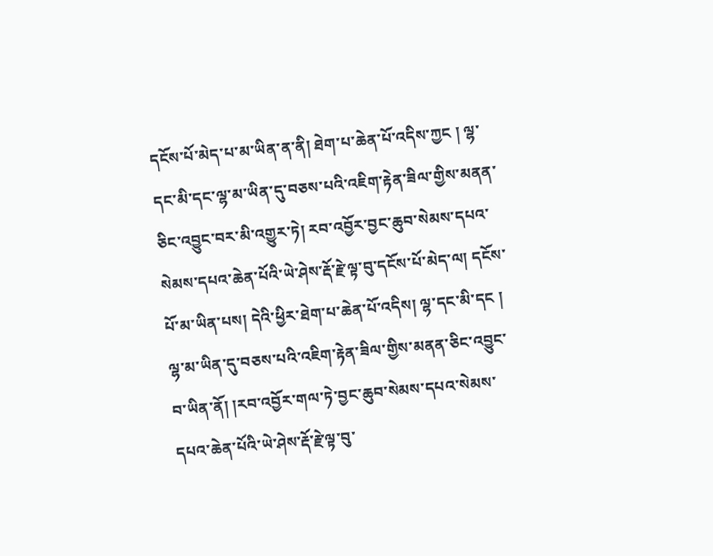དངོས་པོ་མེད་པ་མ་ཡིན་ན་ནི། ཐེག་པ་ཆེན་པོ་འདིས་ཀྱང ། ལྷ་དང་མི་དང་ལྷ་མ་ཡིན་དུ་བཅས་པའི་འཇིག་རྟེན་ཟིལ་གྱིས་མནན་ཅིང་འབྱུང་བར་མི་འགྱུར་ཏེ། རབ་འབྱོར་བྱང་ཆུབ་སེམས་དཔའ་སེམས་དཔའ་ཆེན་པོའི་ཡེ་ཤེས་རྡོ་རྗེ་ལྟ་བུ་དངོས་པོ་མེད་ལ། དངོས་པོ་མ་ཡིན་པས། དེའི་ཕྱིར་ཐེག་པ་ཆེན་པོ་འདིས། ལྷ་དང་མི་དང ། ལྷ་མ་ཡིན་དུ་བཅས་པའི་འཇིག་རྟེན་ཟིལ་གྱིས་མནན་ཅིང་འབྱུང་བ་ཡིན་ནོ། །རབ་འབྱོར་གལ་ཏེ་བྱང་ཆུབ་སེམས་དཔའ་སེམས་དཔའ་ཆེན་པོའི་ཡེ་ཤེས་རྡོ་རྗེ་ལྟ་བུ་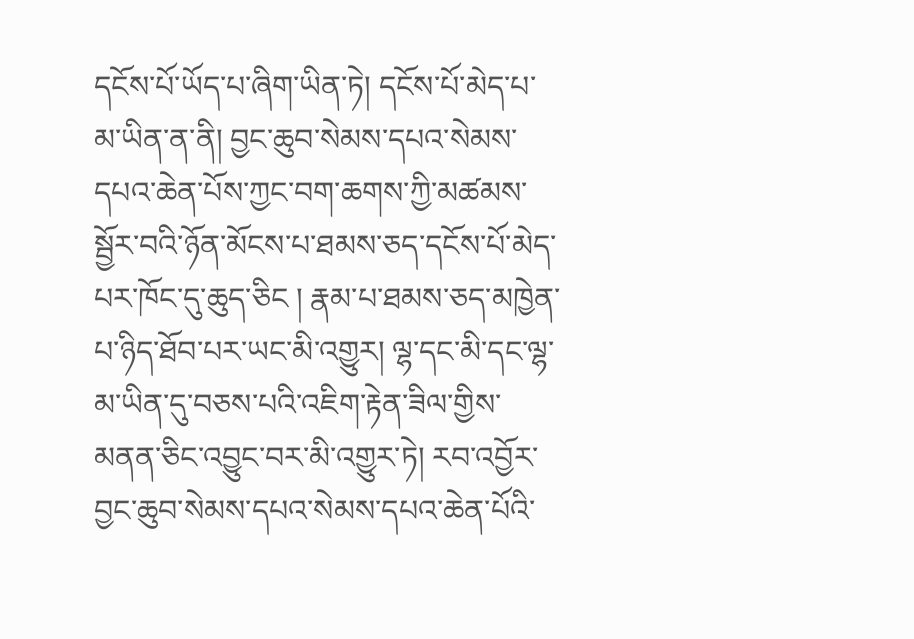དངོས་པོ་ཡོད་པ་ཞིག་ཡིན་ཏེ། དངོས་པོ་མེད་པ་མ་ཡིན་ན་ནི། བྱང་ཆུབ་སེམས་དཔའ་སེམས་དཔའ་ཆེན་པོས་ཀྱང་བག་ཆགས་ཀྱི་མཚམས་སྦྱོར་བའི་ཉོན་མོངས་པ་ཐམས་ཅད་དངོས་པོ་མེད་པར་ཁོང་དུ་ཆུད་ཅིང ། རྣམ་པ་ཐམས་ཅད་མཁྱེན་པ་ཉིད་ཐོབ་པར་ཡང་མི་འགྱུར། ལྷ་དང་མི་དང་ལྷ་མ་ཡིན་དུ་བཅས་པའི་འཇིག་རྟེན་ཟིལ་གྱིས་མནན་ཅིང་འབྱུང་བར་མི་འགྱུར་ཏེ། རབ་འབྱོར་བྱང་ཆུབ་སེམས་དཔའ་སེམས་དཔའ་ཆེན་པོའི་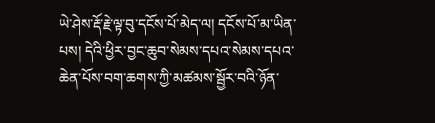ཡེ་ཤེས་རྡོ་རྗེ་ལྟ་བུ་དངོས་པོ་མེད་ལ། དངོས་པོ་མ་ཡིན་པས། དེའི་ཕྱིར་བྱང་ཆུབ་སེམས་དཔའ་སེམས་དཔའ་ཆེན་པོས་བག་ཆགས་ཀྱི་མཚམས་སྦྱོར་བའི་ཉོན་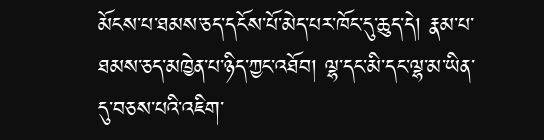མོངས་པ་ཐམས་ཅད་དངོས་པོ་མེད་པར་ཁོང་དུ་ཆུད་དེ། རྣམ་པ་ཐམས་ཅད་མཁྱེན་པ་ཉིད་ཀྱང་འཐོབ། ལྷ་དང་མི་དང་ལྷ་མ་ཡིན་དུ་བཅས་པའི་འཇིག་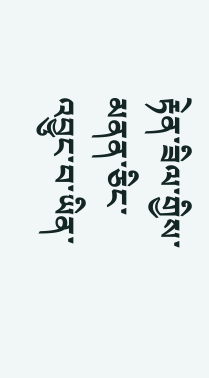རྟེན་ཟིལ་གྱིས་མནན་ཅིང་འབྱུང་བ་ཡིན་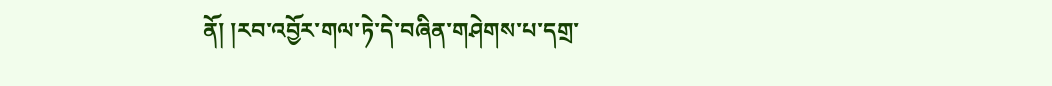ནོ། །རབ་འབྱོར་གལ་ཏེ་དེ་བཞིན་གཤེགས་པ་དགྲ་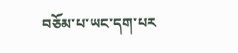བཅོམ་པ་ཡང་དག་པར